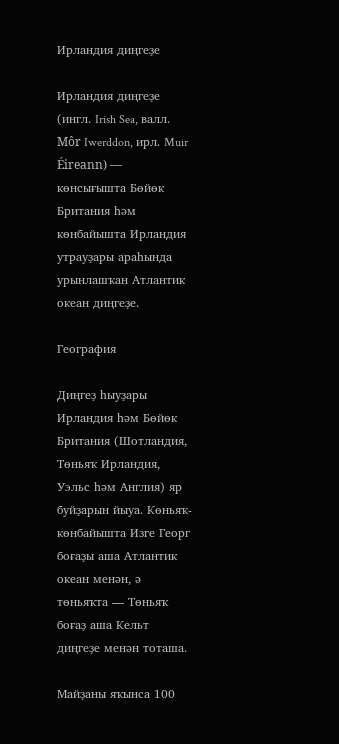Ирландия диңгеҙе

Ирландия диңгеҙе (ингл. Irish Sea, валл. Môr Iwerddon, ирл. Muir Éireann) — көнсығышта Бөйөк Британия һәм көнбайышта Ирландия утрауҙары араһында урынлашҡан Атлантик океан диңгеҙе.

География

Диңгеҙ һыуҙары Ирландия һәм Бөйөк Британия (Шотландия, Төньяҡ Ирландия, Уэльс һәм Англия) яр буйҙарын йыуа. Көньяҡ-көнбайышта Изге Георг боғаҙы аша Атлантик океан менән, ә төньяҡта — Төньяҡ боғаҙ аша Кельт диңгеҙе менән тоташа.

Майҙаны яҡынса 100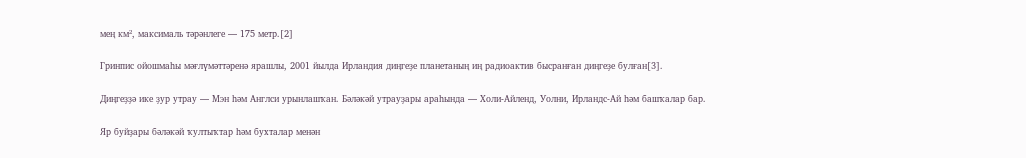мең км², максималь тәрәнлеге — 175 метр.[2]

Гринпис ойошмаһы мәғлүмәттәренә ярашлы, 2001 йылда Ирландия диңгеҙе планетаның иң радиоактив бысранған диңгеҙе булған[3].

Диңгеҙҙә ике ҙур утрау — Мэн һәм Англси урынлашҡан. Бәләкәй утрауҙары араһында — Холи-Айленд, Уолни, Ирландс-Ай һәм башҡалар бар.

Яр буйҙары бәләкәй ҡултыҡтар һәм бухталар менән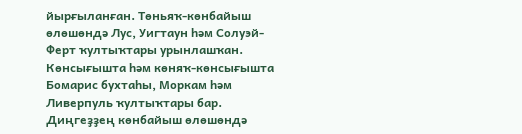йырғыланған. Төньяҡ-көнбайыш өлөшөндә Лус, Уигтаун һәм Солуэй-Ферт ҡултыҡтары урынлашҡан. Көнсығышта һәм көняҡ-көнсығышта Бомарис бухтаһы, Моркам һәм Ливерпуль ҡултыҡтары бар. Диңгеҙҙең көнбайыш өлөшөндә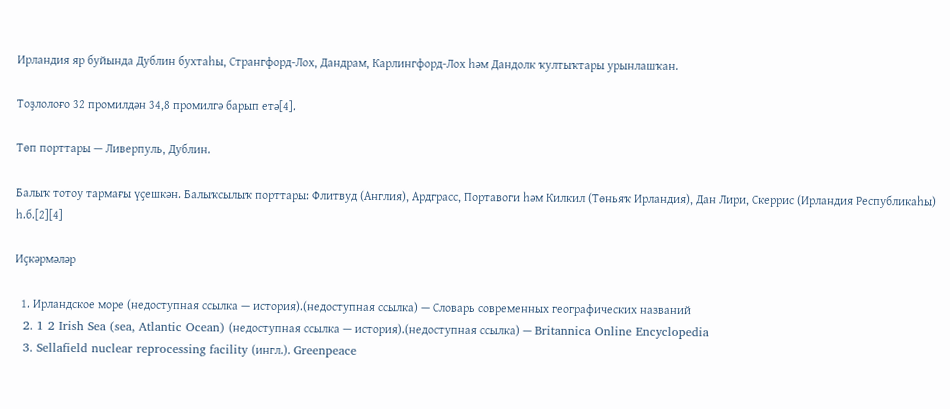Ирландия яр буйында Дублин бухтаһы, Странгфорд-Лох, Дандрам, Карлингфорд-Лох һәм Дандолк ҡултыҡтары урынлашҡан.

Тоҙлолоғо 32 промилдән 34,8 промилгә барып етә[4].

Төп порттары — Ливерпуль, Дублин.

Балыҡ тотоу тармағы үҫешкән. Балыҡсылыҡ порттары: Флитвуд (Англия), Ардграсс, Портавоги һәм Килкил (Төньяҡ Ирландия), Дан Лири, Скеррис (Ирландия Республикаһы) һ.б.[2][4]

Иҫкәрмәләр

  1. Ирландское море (недоступная ссылка — история).(недоступная ссылка) — Словарь современных географических названий
  2. 1 2 Irish Sea (sea, Atlantic Ocean) (недоступная ссылка — история).(недоступная ссылка) — Britannica Online Encyclopedia
  3. Sellafield nuclear reprocessing facility (ингл.). Greenpeace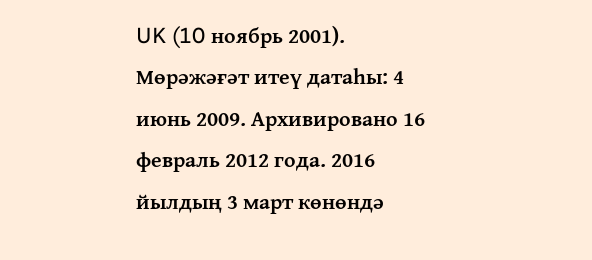UK (10 ноябрь 2001). Мөрәжәғәт итеү датаһы: 4 июнь 2009. Архивировано 16 февраль 2012 года. 2016 йылдың 3 март көнөндә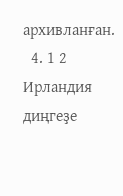архивланған.
  4. 1 2 Ирландия диңгеҙе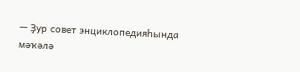— Ҙур совет энциклопедияһында мәҡәлә